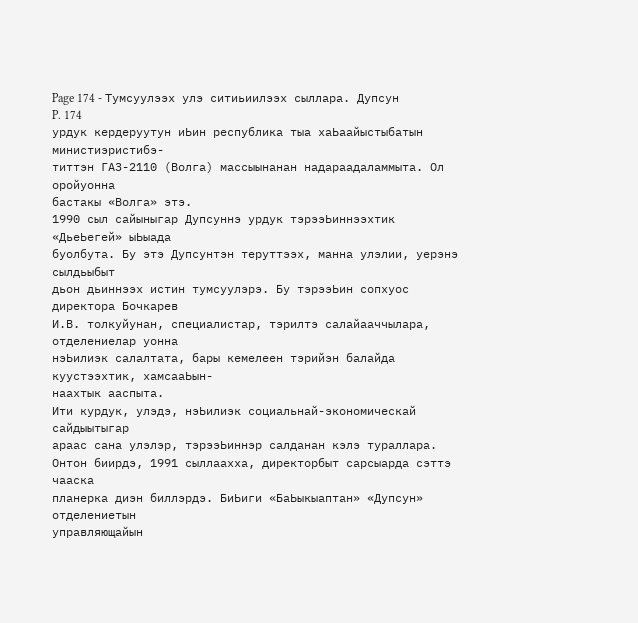Page 174 - Тумсуулээх улэ ситиьиилээх сыллара. Дупсун
P. 174
урдук кердеруутун иЬин республика тыа хаЬаайыстыбатын министиэристибэ-
титтэн ГАЗ-2110 (Волга) массыынанан надараадаламмыта. Ол оройуонна
бастакы «Волга» этэ.
1990 сыл сайыныгар Дупсуннэ урдук тэрээЬиннээхтик «ДьеЬегей» ыЬыада
буолбута. Бу этэ Дупсунтэн теруттээх, манна улэлии, уерэнэ сылдьыбыт
дьон дьиннээх истин тумсуулэрэ. Бу тэрээЬин сопхуос директора Бочкарев
И.В. толкуйунан, специалистар, тэрилтэ салайааччылара, отделениелар уонна
нэЬилиэк салалтата, бары кемелеен тэрийэн балайда куустээхтик, хамсааЬын-
наахтык ааспыта.
Ити курдук, улэдэ, нэЬилиэк социальнай-экономическай сайдыытыгар
араас сана улэлэр, тэрээЬиннэр салданан кэлэ тураллара.
Онтон биирдэ, 1991 сыллаахха, директорбыт сарсыарда сэттэ чааска
планерка диэн биллэрдэ. БиЬиги «БаЬыкыаптан» «Дупсун» отделениетын
управляющайын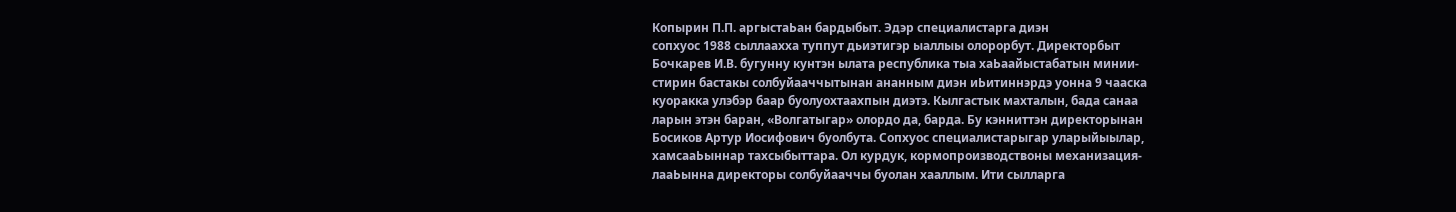Копырин П.П. аргыстаЬан бардыбыт. Эдэр специалистарга диэн
сопхуос 1988 сыллаахха туппут дьиэтигэр ыаллыы олорорбут. Директорбыт
Бочкарев И.В. бугунну кунтэн ылата республика тыа хаЬаайыстабатын минии-
стирин бастакы солбуйааччытынан ананным диэн иЬитиннэрдэ уонна 9 чааска
куоракка улэбэр баар буолуохтаахпын диэтэ. Кылгастык махталын, бада санаа
ларын этэн баран, «Волгатыгар» олордо да, барда. Бу кэнниттэн директорынан
Босиков Артур Иосифович буолбута. Сопхуос специалистарыгар уларыйыылар,
хамсааЬыннар тахсыбыттара. Ол курдук, кормопроизводствоны механизация-
лааЬынна директоры солбуйааччы буолан хааллым. Ити сылларга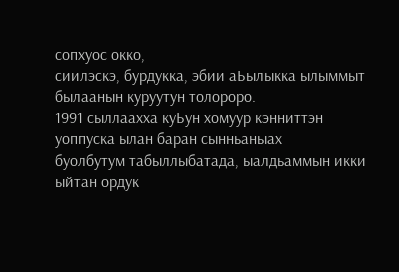сопхуос окко,
сиилэскэ, бурдукка, эбии аЬылыкка ылыммыт былаанын куруутун толороро.
1991 сыллаахха куЬун хомуур кэнниттэн уоппуска ылан баран сынньаныах
буолбутум табыллыбатада, ыалдьаммын икки ыйтан ордук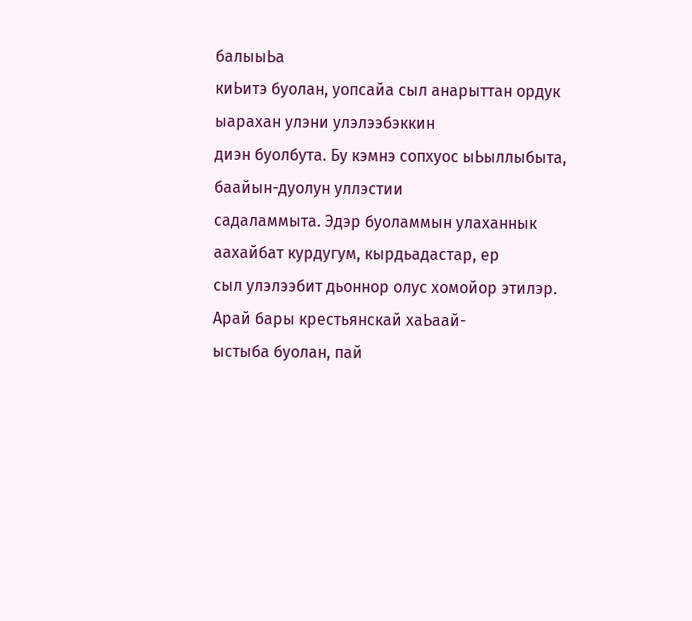балыыЬа
киЬитэ буолан, уопсайа сыл анарыттан ордук ыарахан улэни улэлээбэккин
диэн буолбута. Бу кэмнэ сопхуос ыЬыллыбыта, баайын-дуолун уллэстии
садаламмыта. Эдэр буоламмын улаханнык аахайбат курдугум, кырдьадастар, ер
сыл улэлээбит дьоннор олус хомойор этилэр. Арай бары крестьянскай хаЬаай-
ыстыба буолан, пай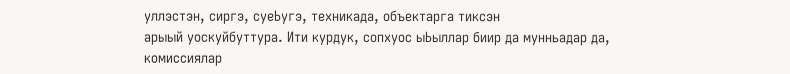уллэстэн, сиргэ, суеЬугэ, техникада, объектарга тиксэн
арыый уоскуйбуттура. Ити курдук, сопхуос ыЬыллар биир да мунньадар да,
комиссиялар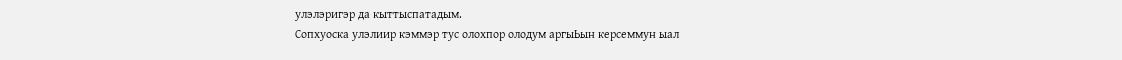улэлэригэр да кыттыспатадым.
Сопхуоска улэлиир кэммэр тус олохпор олодум аргыЬын керсеммун ыал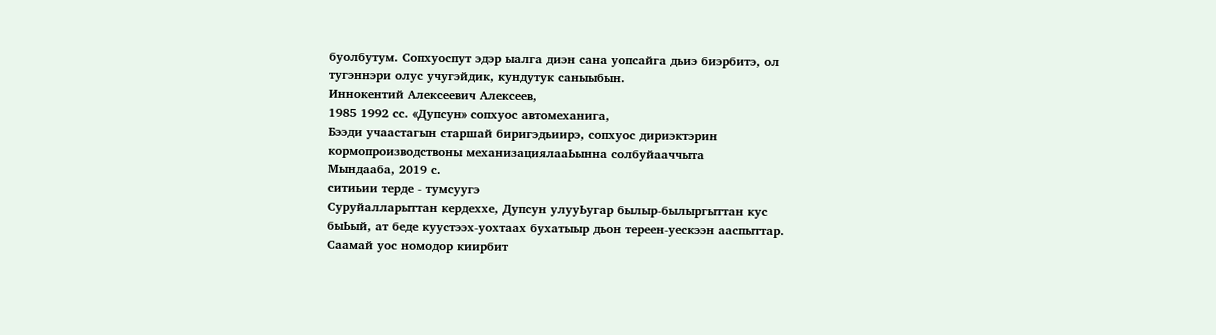буолбутум. Сопхуоспут эдэр ыалга диэн сана уопсайга дьиэ биэрбитэ, ол
тугэннэри олус учугэйдик, кундутук саныыбын.
Иннокентий Алексеевич Алексеев,
1985 1992 сс. «Дупсун» сопхуос автомеханига,
Бээди учаастагын старшай биригэдьиирэ, сопхуос дириэктэрин
кормопроизводствоны механизациялааЬынна солбуйааччыта
Мындааба, 2019 с.
ситиьии терде - тумсуугэ
Суруйалларыттан кердеххе, Дупсун улууЬугар былыр-былыргыттан кус
быЬый, ат беде куустээх-уохтаах бухатыыр дьон тереен-уескээн ааспыттар.
Саамай уос номодор киирбит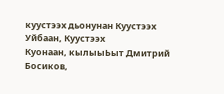куустээх дьонунан Куустээх Уйбаан, Куустээх
Куонаан, кылыыЬыт Дмитрий Босиков,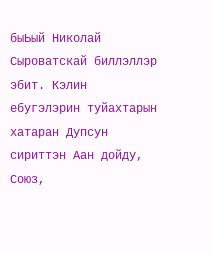быЬый Николай Сыроватскай биллэллэр
эбит. Кэлин ебугэлэрин туйахтарын хатаран Дупсун сириттэн Аан дойду, Союз,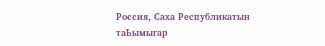Россия, Саха Республикатын таЬымыгар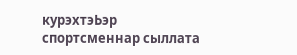курэхтэЬэр спортсменнар сыллата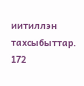иитиллэн тахсыбыттар.
172